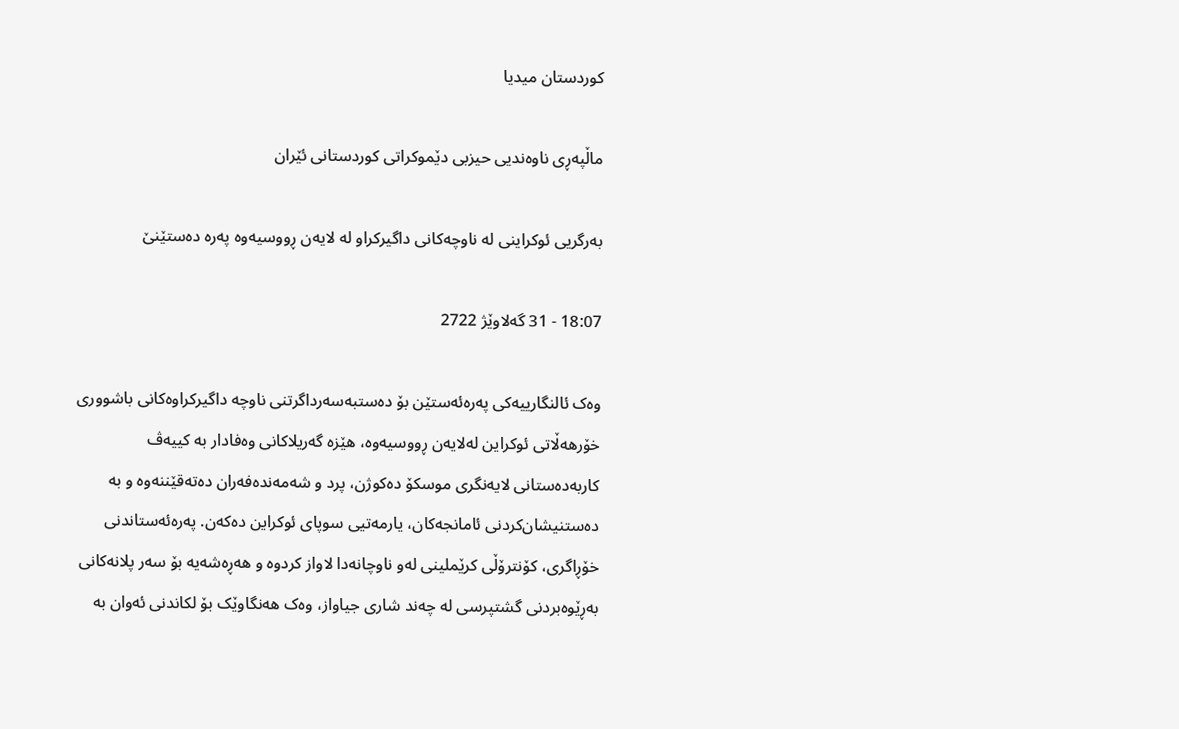کوردستان میدیا

ماڵپەڕی ناوەندیی حیزبی دێموکراتی کوردستانی ئێران

بەرگریی ئوکراینی لە ناوچەکانی داگیرکراو لە لایەن ڕووسیەوە پەرە دەستێنێ

18:07 - 31 گەلاوێژ 2722

وەک ئالنگارییەکی پەرەئەستێن بۆ دەستبەسەرداگرتنی ناوچە داگیرکراوەکانی باشووری خۆرهەڵاتی ئوکراین لەلایەن ڕووسیەوە، هێزە گەریلاکانی وەفادار بە کییەڤ کاربەدەستانی لایەنگری موسکۆ دەکوژن، پرد و شەمەندەفەران دەتەقێننەوە و بە دەستنیشان‌کردنی ئامانجەکان، یارمەتیی سوپای ئوکراین دەکەن. پەرەئەستاندنی خۆڕاگری، کۆنترۆڵی کرێملینی لەو ناوچانەدا لاواز کردوە و هەڕەشەیە بۆ سەر پلانەکانی بەڕێوەبردنی گشتپرسی لە چەند شاری جیاواز، وەک هەنگاوێک بۆ لکاندنی ئەوان بە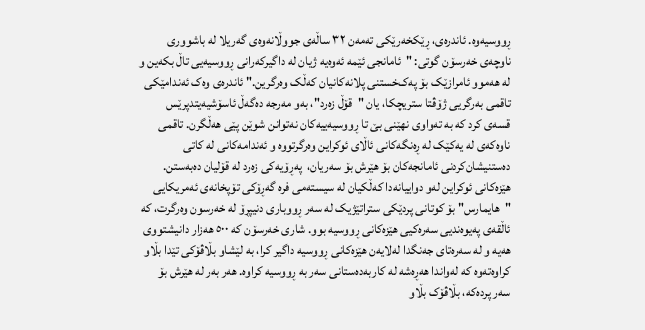ڕووسیەوە. ئاندرەی، ڕێکخەرێکی تەمەن ٣٢ ساڵەی جووڵانەوەی گەریلا لە باشووری ناوچەی خەرسۆن گوتی: "ئامانجی ئێمە ئەوەیە ژیان لە داگیرکەرانی ڕووسیەیی تاڵ بکەین و لە هەموو ئامرازێک بۆ پەک‌خستنی پلانەکانیان کەڵک وەرگرین." ئاندرەی وەک ئەندامێکی تاقمی بەرگریی ژۆڤتا ستریچکا، یان "قۆڵ زەرد"، بەو مەرجە دەگەڵ ئاسۆشیەیتدپرێس قسەی کرد کە بە تەواوی نهێنی بێ تا ڕووسیەییەکان نەتوانن شوێن پێی هەڵگرن. تاقمی ناوەکەی لە یەکێک لە ڕەنگەکانی ئاڵای ئوکراین وەرگرتووە و ئەندامەکانی لە کاتی دەستنیشان‌کردنی ئامانجەکان بۆ هێرش بۆ سەریان،  پەڕۆیەکی زەرد لە قۆلیان دەبەستن. هێزەکانی ئوکراین لەو دواییانەدا کەڵکیان لە سیستەمی فرە گەڕۆکی تۆپخانەی ئەمریکایی "هایمارس" بۆ کوتانی پردێکی ستراتێژیک لە سەر ڕووباری دنیپڕۆ لە خەرسون وەرگرت، کە ئاڵقەی پەیوەندیی سەرەکیی هێزەکانی ڕووسیە بوو. شاری خەرسۆن کە ٥٠٠ هەزار دانیشتووی هەیە و لە سەرەتای جەنگدا لەلایەن هێزەکانی ڕووسیە داگیر کرا، بە لێشاو بڵاڤۆکی تێدا بڵاو کراوەتەوە کە لەواندا هەڕەشە لە کاربەدەستانی سەر بە ڕووسیە کراوە. هەر بەر لە هێرش بۆ سەر پردەکە، بڵاڤۆک بڵاو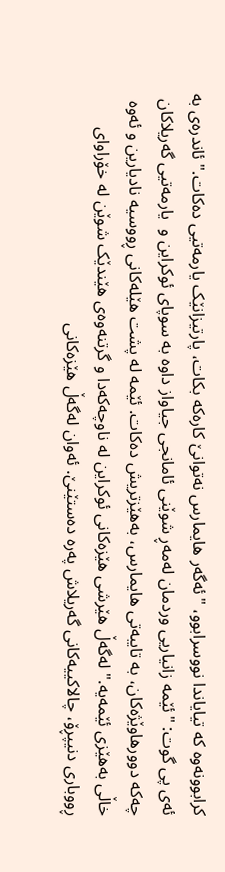کرابوونەوە کە تیایاندا نووسرابوو، "ئەگەر هایمارس نەتوانێ کارەکە بکات، پارتیزانێک یارمەتیی دەکات." ئاندرەی بە ئەی پی گوت: "ئێمە زانیاریی وردمان لەمەڕ شوێنی ئامانجی جیاواز داوە بە سوپای ئوکراین و  یارمەتیی گەریلاکان چەکە دوورهاوێژەکان، بە تایبەتی هایمارس، بەهێزتریش دەکات. ئێمە لە پشت هێلەکانی ڕووسیە نادیارین و ئەوە خاڵی بەهێزی ئێمەیە." لەگەڵ هێرشی هێزەکانی ئوکراین لە ناوچەکەدا و گرتنەوەی هێندێک شوێن لە خۆراوای ڕووباری دنیپڕۆ، چالاکییەکانی گەریلاش پەرە دەستێنێ. ئەوان لەگەڵ هێزەکانی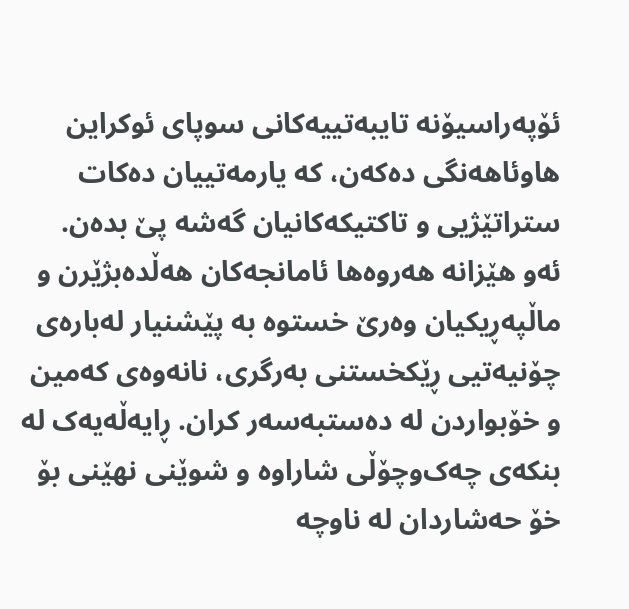ئۆپەراسیۆنە تایبەتییەکانی سوپای ئوکراین هاوئاهەنگی دەکەن، کە یارمەتییان دەکات ستراتێژیی و تاکتیکەکانیان گەشە پێ بدەن. ئەو هێزانە هەروەها ئامانجەکان هەڵدەبژێرن و ماڵپەڕیکیان وەرێ خستوە بە پێشنیار لەبارەی چۆنیەتیی ڕێکخستنی بەرگری، نانەوەی کەمین و خۆبواردن لە دەستبەسەر کران. ڕایەڵەیەک لە بنکەی چەک‌وچۆڵی شاراوە و شوێنی نهێنی بۆ خۆ حەشاردان لە ناوچە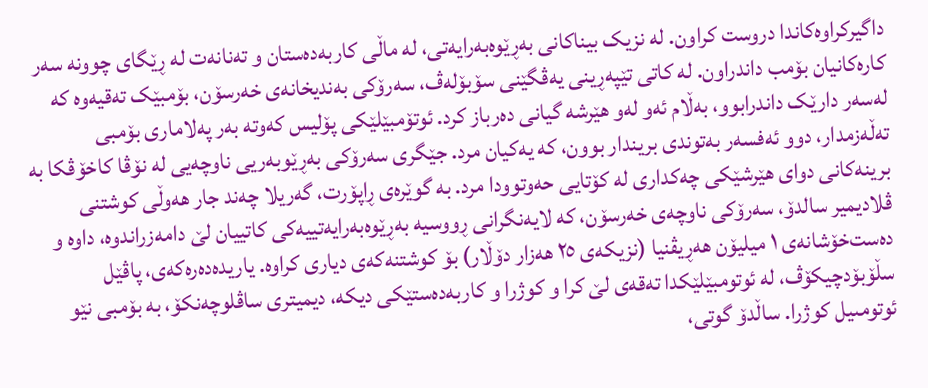داگیرکراوەکاندا دروست کراون. لە نزیک بیناکانی بەڕێوەبەرایەتی، لە ماڵی کاربەدەستان و تەنانەت لە ڕێگای چوونە سەر کارەکانیان بۆمب داندراون. لە کاتی تێپەڕینی یەڤگێنی سۆبۆلەڤ، سەرۆکی بەندیخانەی خەرسۆن، بۆمبێک تەقیەوە کە لەسەر دارێک داندرابوو، بەڵام ئەو لەو هێرشە گیانی دەرباز کرد. ئوتۆمبێلێکی پۆلیس کەوتە بەر پەلاماری بۆمبی تەڵەزمدار، دوو ئەفسەر بەتوندی بریندار بوون، کە یەکیان مرد. جێگری سەرۆکی بەڕێوبەریی ناوچەیی لە نۆڤا کاخۆڤکا بە برینەکانی دوای هێرشێکی چەکداری لە کۆتایی حەوتوودا مرد. بە گوێرەی ڕاپۆرت، گەریلا چەند جار هەوڵی کوشتنی ڤلادیمیر سالدۆ، سەرۆکی ناوچەی خەرسۆن، کە لایەنگرانی ڕووسیە بەڕێوەبەرایەتییەکی کاتییان لێ دامەزراندوە، داوە و دەست‌خۆشانەی ١ میلیۆن هەڕیڤنیا (نزیکەی ٢٥ هەزار دۆڵار) بۆ کوشتنەکەی دیاری کراوە. یاریدەدەرەکەی، پاڤێل سڵۆبۆدچیکۆڤ، لە ئوتومبێلێکدا تەقەی لێ کرا و کوژرا و کاربەدەستێکی دیکە، دیمیتری ساڤلوچەنکۆ، بە بۆمبی نێو ئوتومىیل کوژرا. ساڵدۆ گوتی،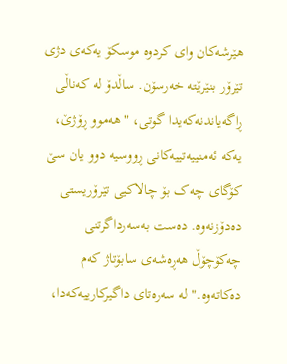هێرشەکان وای کردوە موسکۆ یەکەی دژی تێرۆر بنێرێتە خەرسۆن. ساڵدۆ لە کەناڵی ڕاگەیاندنەکەیدا گوتی، "هەموو ڕۆژێ، یەکە ئەمنییەتییەکانی ڕووسیە دوو یان سێ کۆگای چەک بۆ چالاکیی تێرۆریستی دەدۆزنەوە. دەست بەسەرداگرتنی چەکۆچۆڵ هەڕەشەی سابۆتاژ کەم دەکاتەوە." لە سەرەتای داگیرکارییەکەدا،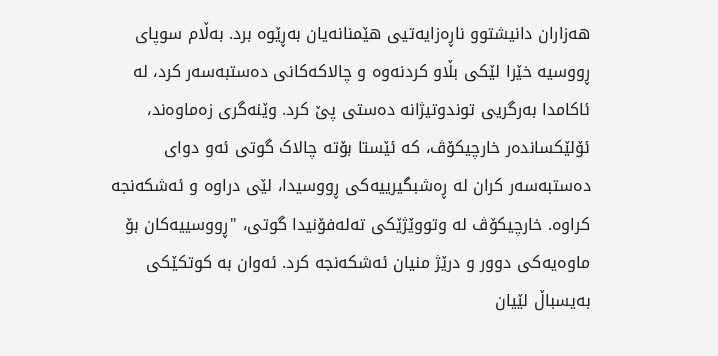هەزاران دانیشتوو ناڕەزایەتیی هێمنانەیان بەڕێوە برد. بەڵام سوپای ڕووسیە خێرا لێکی بڵاو کردنەوە و چالاکەکانی دەستبەسەر کرد، لە ئاکامدا بەرگریی توندوتیژانە دەستی پێ کرد. وێنەگری زەماوەند، ئۆلێکساندەر خارچیکۆڤ، کە ئێستا بۆتە چالاک گوتی ئەو دوای دەستبەسەر کران لە ڕەشبگیرییەکی ڕووسیدا، لێی دراوە و ئەشکەنجە کراوە. خارچیکۆڤ لە وتووێژێکی تەلەفۆنیدا گوتی، "ڕووسییەکان بۆ ماوەیەکی دوور و درێژ منیان ئەشکەنجە کرد. ئەوان بە کوتکێکی بەیسباڵ لێیان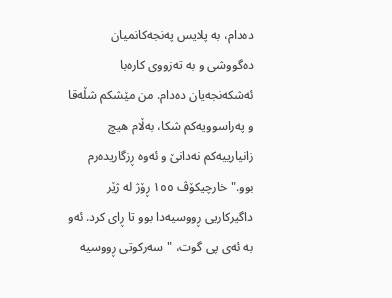دەدام، بە پلایس پەنجەکانمیان دەگووشی و بە تەزووی کارەبا ئەشکەنجەیان دەدام. من مێشکم شڵەقا و پەراسوویەکم شکا، بەڵام هیچ زانیارییەکم نەدانێ و ئەوە ڕزگاریدەرم بوو." خارچیکۆڤ ١٥٥ ڕۆژ لە ژێر داگیرکاریی ڕووسیەدا بوو تا ڕای کرد. ئەو بە ئەی پی گوت، "سەرکوتی ڕووسیە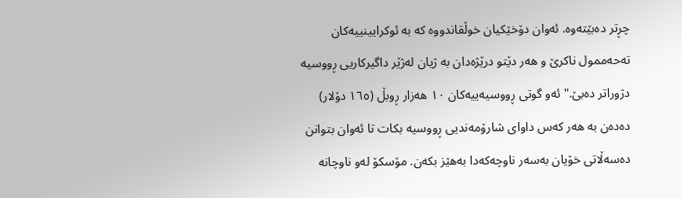چڕتر دەبێتەوە. ئەوان دۆخێکیان خوڵقاندووە کە بە ئوکرایینییەکان تەحەممول ناکرێ و هەر دێتو درێژەدان بە ژیان لەژێر داگیرکاریی ڕووسیە دژوراتر دەبێ." ئەو گوتی ڕووسیەییەکان ١٠ هەزار ڕوبڵ (١٦٥ دۆلار) دەدەن بە هەر کەس داوای شارۆمەندیی ڕووسیە بکات تا ئەوان بتوانن دەسەڵاتی خۆیان بەسەر ناوچەکەدا بەهێز بکەن. مۆسکۆ لەو ناوچانە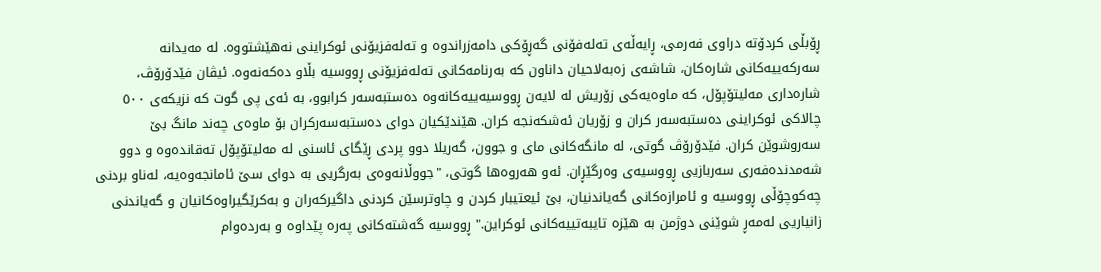ڕۆبڵی کردۆتە دراوی فەرمی، ڕایەڵەی تەلەفۆنی گەڕۆکی دامەزراندوە و تەلەفزیۆنی ئوکراینی نەهێشتووە. لە مەیدانە سەرکەییەکانی شارەکان، شاشەی زەبەلاحیان داناون کە بەرنامەکانی تەلەفزیۆنی ڕووسیە بڵاو دەکەنەوە. ئیڤان فێدۆرۆڤ، شارەداری مەلیتۆپۆل، کە ماوەیەکی زۆریش لە لایەن ڕووسیەییەکانەوە دەستبەسەر کرابوو، بە ئەی پی گوت کە نزیکەی ٥٠٠ چالاکی ئوکراینی دەستبەسەر کران و زۆریان ئەشکەنجە کران. هێندێکیان دوای دەستبەسەرکران بۆ ماوەی چەند مانگ بێ سەروشوێن کران. فێدۆرۆڤ گوتی، لە مانگەکانی مای و جوون، گەریلا دوو پردی ڕێگای ئاسنی لە مەلیتۆپۆل تەقاندەوە و دوو شەمدندەفەری سەربازیی ڕووسیەی وەرگێڕان. ئەو هەروەها گوتی، "جووڵانەوەی بەرگریی بە دوای سێ ئامانجەوەیە، لەناو بردنی چەکوچۆڵی ڕووسیە و ئامرازەکانی گەیاندنیان، بێ ئیعتیبار کردن و چاوترسێن کردنی داگیرکەران و بەکرێگیراوەکانیان و گەیاندنی زانیاریی لەمەڕ شوێنی دوژمن بە هێزە تایبەتییەکانی ئوکراین." ڕووسیە گەشتەکانی پەرە پێداوە و بەردەوام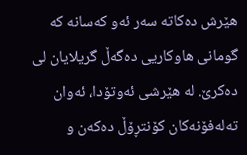هێرش دەکاتە سەر ئەو کەسانە کە گومانی هاوکاریی دەگەڵ گریلایان لی دەکرێ. لە هێرشی ئەوتۆدا، ئەوان تەلەفۆنەکان کۆنتڕۆڵ دەکەن و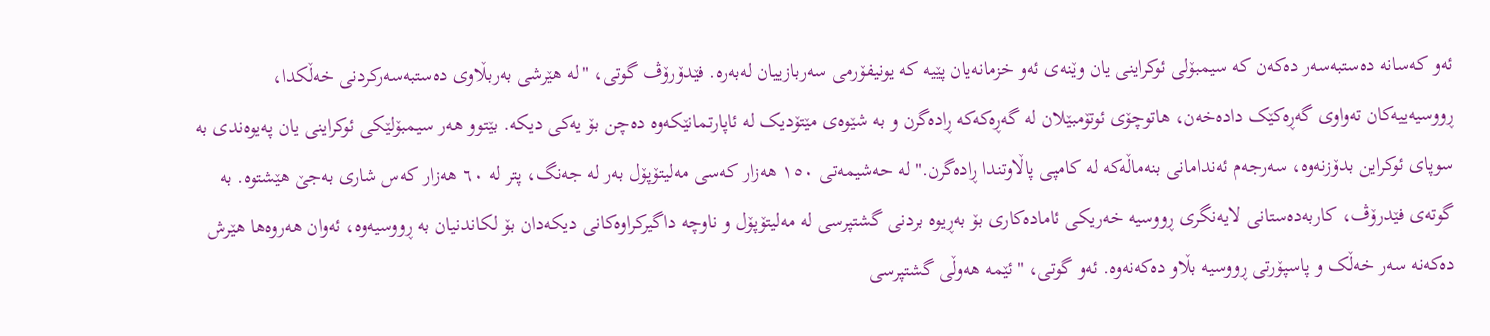ئەو کەسانە دەستبەسەر دەکەن کە سیمبۆلی ئوکراینی یان وێنەی ئەو خزمانەیان پێیە کە یونیفۆرمی سەربازییان لەبەرە. فێدۆرۆڤ گوتی، "لە هێرشی بەربڵاوی دەستبەسەرکردنی خەڵکدا، ڕووسیەییەکان تەواوی گەڕەکێک دادەخەن، هاتوچۆی ئوتۆمبێلان لە گەڕەکەکە ڕادەگرن و بە شێوەی مێتۆدیک لە ئاپارتمانێکەوە دەچن بۆ یەکی دیکە. بێتوو هەر سیمبۆلێکی ئوکراینی یان پەیوەندی بە سوپای ئوکراین بدۆزنەوە، سەرجەم ئەندامانی بنەماڵەکە لە کامپی پاڵاوتندا ڕادەگرن." لە حەشیمەتی ١٥٠ هەزار کەسی مەلیتۆپۆل بەر لە جەنگ، پتر لە ٦٠ هەزار کەس شاری بەجێ هێشتوە. بە گوتەی فێدرۆڤ، کاربەدەستانی لایەنگری ڕووسیە خەریکی ئامادەکاری بۆ بەڕیوە بردنی گشتپرسی لە مەلیتۆپۆل و ناوچە داگیرکراوەکانی دیکەدان بۆ لکاندنیان بە ڕووسیەوە، ئەوان هەروەها هێرش دەکەنە سەر خەڵک و پاسپۆرتی ڕووسیە بڵاو دەکەنەوە. ئەو گوتی، "ئێمە هەوڵی گشتپرسی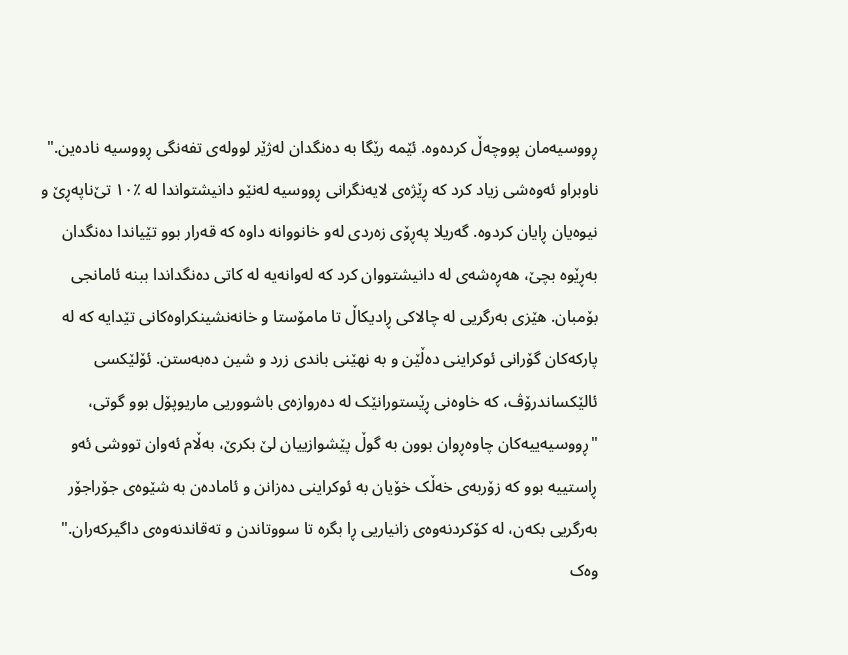ڕووسیەمان پووچەڵ کردەوە. ئێمە رێگا بە دەنگدان لەژێر لوولەی تفەنگی ڕووسیە نادەین." ناوبراو ئەوەشی زیاد کرد کە ڕێژەی لایەنگرانی ڕووسیە لەنێو دانیشتواندا لە ٪١٠ تێ‌ناپەڕێ و نیوەیان ڕایان کردوە. گەریلا پەڕۆی زەردی لەو خانووانە داوە کە قەرار بوو تێیاندا دەنگدان بەڕێوە بچێ، هەڕەشەی لە دانیشتووان کرد کە لەوانەیە لە کاتی دەنگداندا ببنە ئامانجی بۆمبان. هێزی بەرگریی لە چالاکی ڕادیکاڵ تا مامۆستا و خانەنشینکراوەکانی تێدایە کە لە پارکەکان گۆرانی ئوکراینی دەڵێن و بە نهێنی باندی زرد و شین دەبەستن. ئۆلێکسی ئالێکساندرۆڤ، کە خاوەنی ڕێستورانێک لە دەروازەی باشووریی ماریوپۆل بوو گوتی، "ڕووسیەییەکان چاوەڕوان بوون بە گوڵ پێشوازییان لێ بکرێ، بەڵام ئەوان تووشی ئەو ڕاستییە بوو کە زۆربەی خەڵک خۆیان بە ئوکراینی دەزانن و ئامادەن بە شێوەی جۆراجۆر بەرگریی بکەن، لە کۆکردنەوەی زانیاریی ڕا بگرە تا سووتاندن و تەقاندنەوەی داگیرکەران." وەک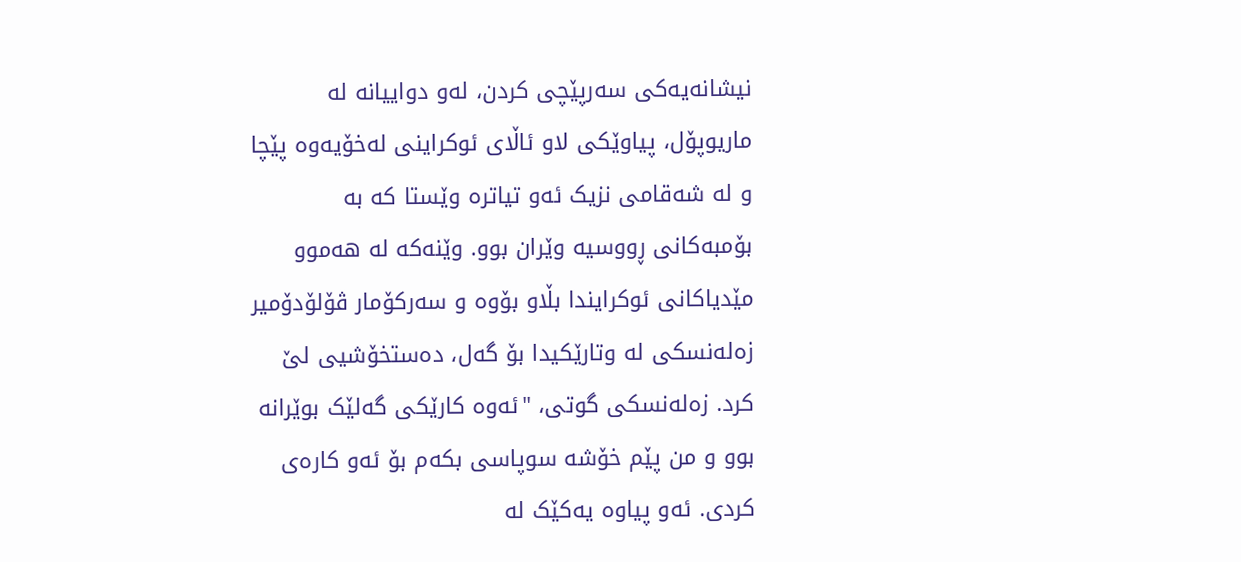نیشانەیەکی سەرپێچی کردن، لەو دواییانە لە ماریوپۆل، پیاوێکی لاو ئاڵای ئوکراینی لەخۆیەوە پێچا و لە شەقامی نزیک ئەو تیاترە وێستا کە بە بۆمبەکانی ڕووسیە وێران بوو. وێنەکە لە هەموو مێدیاکانی ئوکرایندا بڵاو بۆوە و سەرکۆمار ڤۆلۆدۆمیر زەلەنسکی لە وتارێکیدا بۆ گەل، دەستخۆشیی لێ کرد. زەلەنسکی گوتی، "ئەوە کارێکی گەلێک بوێرانە بوو و من پێم خۆشە سوپاسی بکەم بۆ ئەو کارەی کردی. ئەو پیاوە یەکێک لە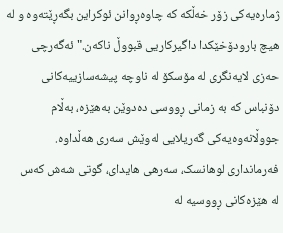ژمارەیەکی زۆر خەڵکە کە چاوەڕوانن ئوکراین بگەڕێتەوە و لە هیچ بارودۆخێکدا داگیرکاریی قبووڵ ناکەن." ئەگەرچی حەزی لایەنگری لە مۆسکۆ لە ناوچە پیشەسازییەکانی دۆنباس کە بە زمانی ڕووسی دەدوێن بەهێزە، بەڵام جووڵانەوەیەکی گەریلایی لەوێش سەری هەڵداوە. فەرمانداری لوهانسک، سەرهی هایدای، گوتی شەش کەس لە ‌هێزەکانی ڕووسیە لە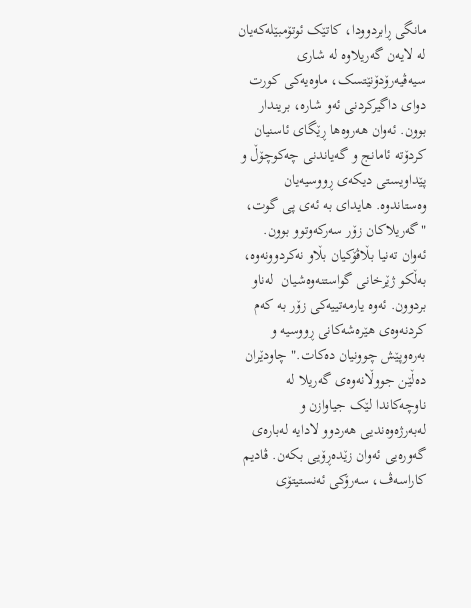مانگی ڕابردوودا، کاتێک ئوتۆمبێلەکەیان لە لایەن گەریلاوە لە شاری سیەڤیەرۆدۆنێتسک، ماوەیەکی کورت دوای داگیرکردنی ئەو شارە، بریندار بوون. ئەوان هەروەها ڕێگای ئاسنیان کردۆتە ئامانج و گەیاندنی چەکوچۆڵ و پێداویستی دیکەی ڕووسیەیان وەستاندوە. هایدای بە ئەی پی گوت، "گەریلاکان زۆر سەرکەوتوو بوون. ئەوان تەنیا بڵاڤۆکیان بڵاو نەکردوونەوە، بەڵکو ژێرخانی گواستنەوەشیان  لەناو بردوون. ئەوە یارمەتییەکی زۆر بە کەم کردنەوەی هێرەشەکانی ڕووسیە و بەرەوپێش چوونیان دەکات." چاودێران دەڵێن جووڵانەوەی گەریلا لە ناوچەکاندا لێک جیاوازن و لەبەرژەوەندیی هەردوو لادایە لەبارەی گەورەیی ئەوان زێدەڕۆیی بکەن. ڤادیم کاراسەڤ، سەرۆکی ئەنستیتۆی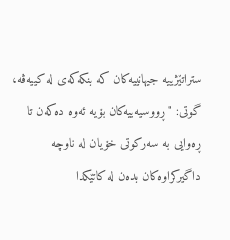ستراتێژییە جیهانییەکان کە بنکەکەی لە کییەڤە، گوتی: "ڕووسیەییەکان بۆیە ئەوە دەکەن تا ڕەوایی بە سەرکوتی خۆیان لە ناوچە داگیرکراوەکان بدەن لە کاتێکدا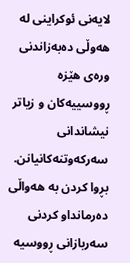لایەنی ئوکراینی لە هەوڵی دەبەزاندنی ورەی هێزە ڕووسییەکان و زیاتر نیشاندانی سەرکەوتنەکانیانن. بڕوا کردن بە هەواڵی دەرمانداو کردنی سەربازانی ڕووسیە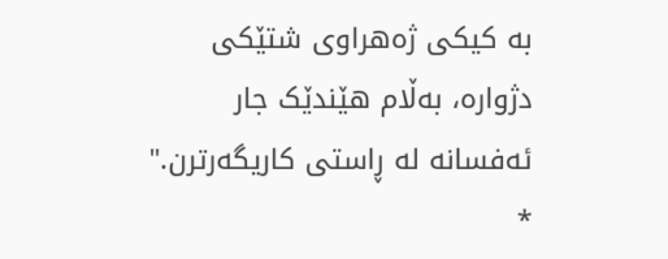بە کیکی ژەهراوی شتێکی دژوارە، بەڵام هێندێک جار ئەفسانە لە ڕاستی کاریگەرترن."   *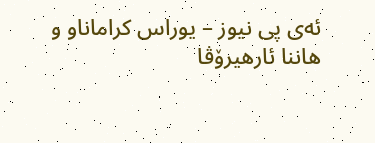ئەی پی نیوز – یوراس کراماناو و هاننا ئارهیرۆڤا